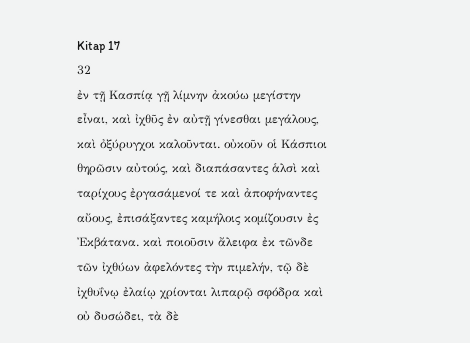Kitap 17
32
ἐν τῇ Κασπίᾳ γῇ λίμνην ἀκούω μεγίστην εἶναι, καὶ ἰχθῦς ἐν αὐτῇ γίνεσθαι μεγάλους, καὶ ὀξύρυγχοι καλοῦνται. οὐκοῦν οἱ Κάσπιοι θηρῶσιν αὐτούς, καὶ διαπάσαντες ἁλσὶ καὶ ταρίχους ἐργασάμενοί τε καὶ ἀποφήναντες αὔους, ἐπισάξαντες καμήλοις κομίζουσιν ἐς Ἐκβάτανα. καὶ ποιοῦσιν ἄλειφα ἐκ τῶνδε τῶν ἰχθύων ἀφελόντες τὴν πιμελήν, τῷ δὲ ἰχθυΐνῳ ἐλαίῳ χρίονται λιπαρῷ σφόδρα καὶ οὐ δυσώδει, τὰ δὲ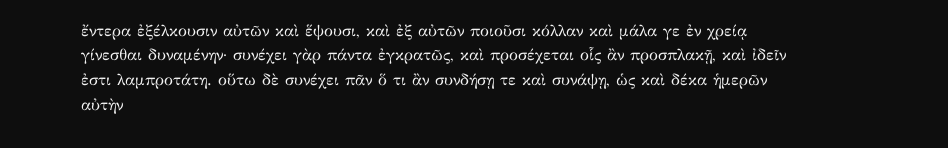ἔντερα ἐξέλκουσιν αὐτῶν καὶ ἕψουσι, καὶ ἐξ αὐτῶν ποιοῦσι κόλλαν καὶ μάλα γε ἐν χρείᾳ γίνεσθαι δυναμένην· συνέχει γὰρ πάντα ἐγκρατῶς, καὶ προσέχεται οἷς ἂν προσπλακῇ, καὶ ἰδεῖν ἐστι λαμπροτάτη. οὕτω δὲ συνέχει πᾶν ὅ τι ἂν συνδήσῃ τε καὶ συνάψῃ, ὡς καὶ δέκα ἡμερῶν αὐτὴν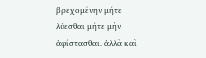βρεχομένην μήτε λύεσθαι μήτε μὴν ἀφίστασθαι. ἀλλὰ καὶ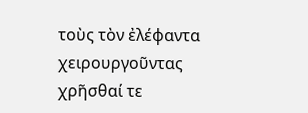τοὺς τὸν ἐλέφαντα χειρουργοῦντας χρῆσθαί τε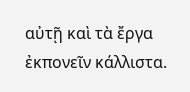αὐτῇ καὶ τὰ ἔργα ἐκπονεῖν κάλλιστα.